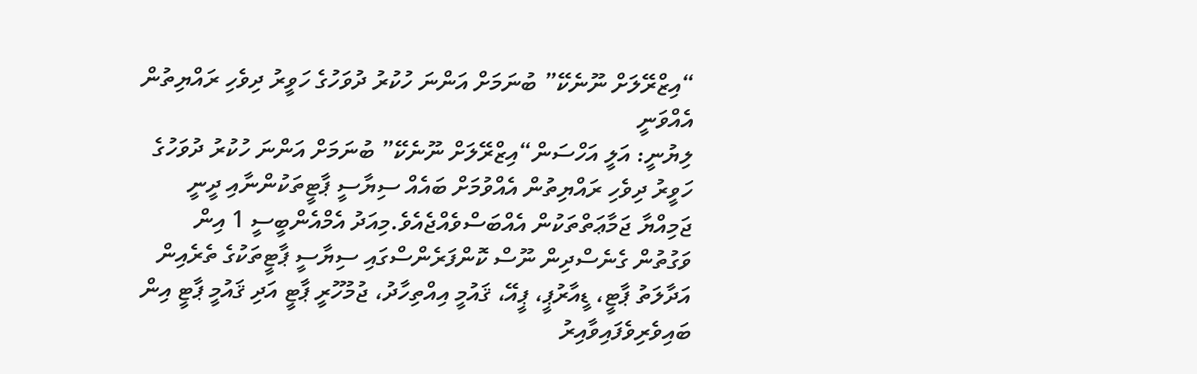“އިޒްރޭލަށް ނޫނެކޭ” ބުނަމަށް އަންނަ ހުކުރު ދުވަހުގެ ހަވީރު ދިވެހި ރައްޔިތުން އެއްވަނީ
ލިޔުނީ: އަލީ އަހްސަން“އިޒްރޭލަށް ނޫނެކޭ” ބުނަމަށް އަންނަ ހުކުރު ދުވަހުގެ ހަވީރު ދިވެހި ރައްޔިތުން އެއްވުމަށް ބައެއް ސިޔާސީ ޕާޓީތަކުންނާއި ދީނީ ޖަމިއްޔާ ޖަމާޢަތްތަކުން އެއްބަސްވެއްޖެއެވެ.މިއަދު އެމްއެންބީސީ 1 އިން ވަގުތުން ގެނެސްދިން ނޫސް ކޮންފަރެންސްގައި ސިޔާސީ ޕާޓީތަކުގެ ތެރެއިން އަދާލަތު ޕާޓީ، ޑީއާރުޕީ، ޕީއޭ، ޤައުމީ އިއްތިހާދު، ޖުމުހޫރީ ޕާޓީ އަދި ޤައުމީ ޕާޓީ އިން ބައިވެރިވެފައިވާއިރު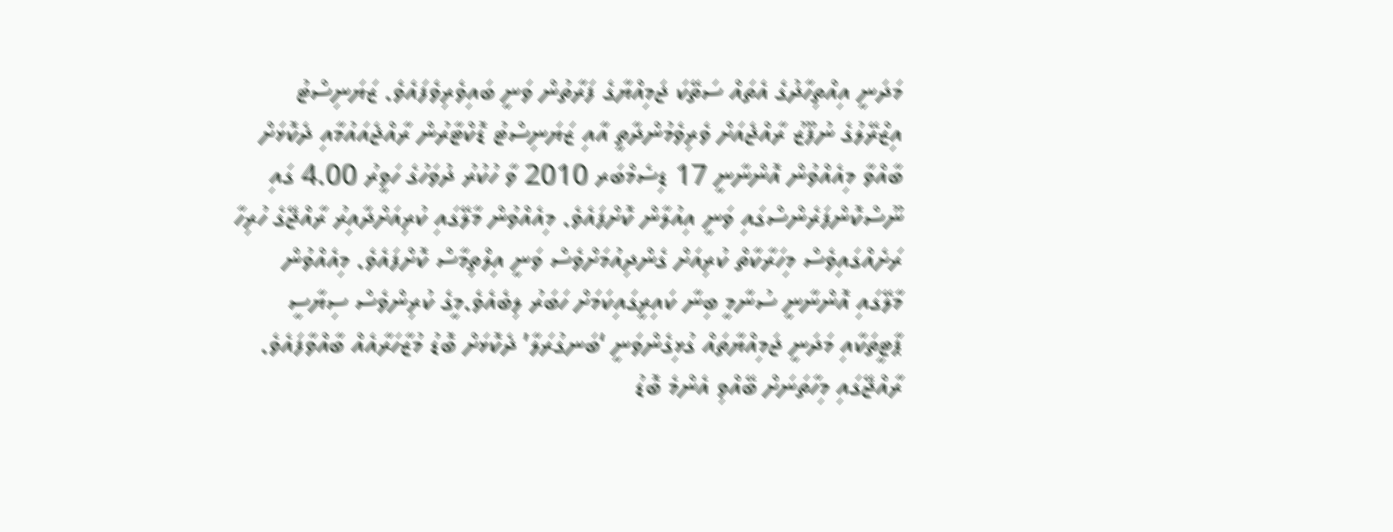މަދަނީ އިއްތިހާދުގެ އެތައް ސަތޭކަ ޖަމިއްޔާގެ ފަރާތުން ވަނީ ބައިވެރިވެފައެވެ. ޒަޔަނިސްޓު އިޒްރޭލުގެ ނުފޫޒު ރާއްޖެއަށް ވެރިވެމުންދާތީ އާއި ޒަޔަނިސްޓު ޑޮކްޓާރުން ރާއްޖެއައުމާއި ދެކޮޅަށް ބާއްވާ މިއެއްވުން އޮންނާނީ 17 ޑިސެމްބަރ 2010 ވާ ހުކުރު ދުވަހުގެ ހަވީރު 4.00 ގައި ނޫސްކޮންފަރެންސްގައި ވަނީ އިއުލާން ކޮށްފައެވެ. މިއެއްވުން މާލޭގައި ކުރިއަށްދާއިރު ރާއްޖޭގެ ހުރިހާ ރަށެއްގައިވެސް މިހަރާކާތް ކުރިއަށް ގެންދިއުމަށްވެސް ވަނީ އިލްތިމާސް ކޮށްފައެވެ. މިއެއްވުން މާލޭގައި އޮންނާނީ ސުނާމީ ބިނާ ކައިރީގައިކަމަށް ހަބަރު ލިބެއެވެ.މީގެ ކުރިންވެސް ސިޔާސީ ޕާޓީތަކާއި މަދަނީ ޖަމިއްޔާތައް ގުޅިގެންވަނީ ‘ބަނގުރަލާ’ ދެކޮޅަށް ބޮޑު މުޒާހަރާއެއް ބާއްވާފައެވެ. ރާއްޖޭގައި މިހާތަނަށް ބޭއްވި އެންމެ ބޮޑު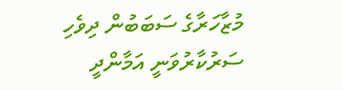މުޒާހަރާގެ ސަބަބުން ދިވެހި ސަރުކާރުވަނީ އަމާންދީ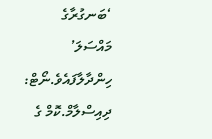‘ބަނގުރާގެ މައްސަލަ’ ހިންދާލާފައެވެ.ނޯޓް: ދިއިސްލާމް.ކޮމް ގެ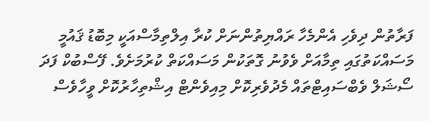ފަރާތުން ދިވެހި އެންމެހާ ރައްޔިތުންނަށް ކުރާ އިލްތިމާސްއަކީ މިބޮޑު ޤައުމީ މަސައްކަތުގައި ތިމާއަށް ވެވުނު ގޮތަކުން މަސައްކަތް ކުރުމަށެވެ. ފޭސްބުކް ފަދަ ސޯޝަލް ވެބްސައިޓްތައް މެދުވެރިކޮށް މިއިވެންޓް އިޝްތިހާރުކޮށް ވީހާވެސް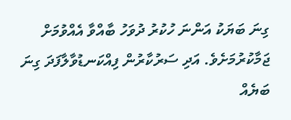ގިނަ ބަޔަކު އަންނަ ހުކުރު ދުވަހު ބާއްވާ އެއްވުމަށް ޖަމާކުރުމަށެވެ. އަދި ސަރުކާރުން ފިއްކަނޑުވާލާފަދަ ގިނަ ބަޔެއް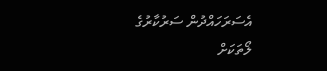އެސަރަހައްދުން ސަރުކާރުގެ ލޯތަކަށް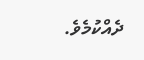ދެއްކުމެވެ.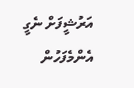އަރުޝީފަށް ނެގީ
އެންމެފަހުން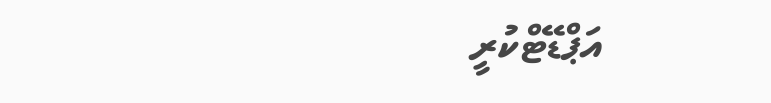އަޕްޑޭޓްކުރީ